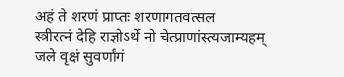अहं ते शरणं प्राप्तः शरणागतवत्सल
स्त्रीरत्नं देहि राज्ञोऽर्थे नो चेत्प्राणांस्त्यजाम्यहम्
जले वृक्षं सुवर्णांगं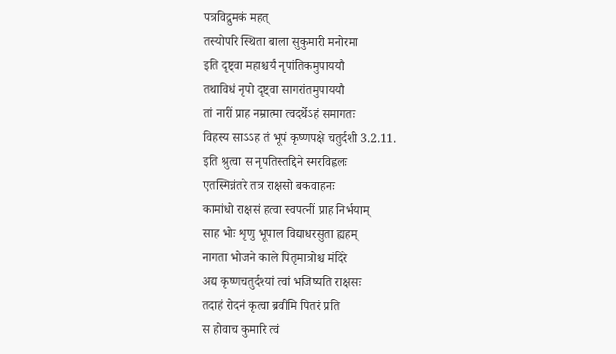पत्रविद्रुमकं महत्
तस्योपरि स्थिता बाला सुकुमारी मनोरमा
इति दृष्ट्वा महाश्चर्यं नृपांतिकमुपाययौ
तथाविधं नृपो दृष्ट्वा सागरांतमुपाययौ
तां नारीं प्राह नम्रात्मा त्वदर्थेऽहं समागतः
विहस्य साऽऽह तं भूपं कृष्णपक्षे चतुर्दशी 3.2.11.
इति श्रुत्वा स नृपतिस्तद्दिने स्मरविह्वलः
एतस्मिन्नंतरे तत्र राक्षसो बकवाहनः
कामांधो राक्षसं हत्वा स्वपत्नीं प्राह निर्भयाम्
साह भोः शृणु भूपाल विद्याधरसुता ह्यहम्
नागता भोजने काले पितृमात्रोश्च मंदिरे
अद्य कृष्णचतुर्दश्यां त्वां भजिष्यति राक्षसः
तदाहं रोदनं कृत्वा ब्रवीमि पितरं प्रति
स होवाच कुमारि त्वं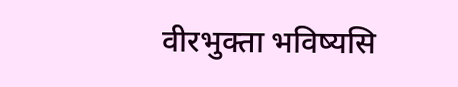वीरभुक्ता भविष्यसि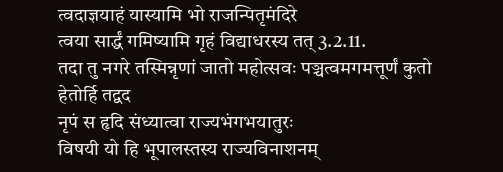त्वदाज्ञयाहं यास्यामि भो राजन्पितृमंदिरे
त्वया सार्द्धं गमिष्यामि गृहं विद्याधरस्य तत् 3.2.11.
तदा तु नगरे तस्मिन्नृणां जातो महोत्सवः पञ्चत्वमगमत्तूर्णं कुतो हेतोर्हि तद्वद
नृपं स हृदि संध्यात्वा राज्यभंगभयातुरः
विषयी यो हि भूपालस्तस्य राज्यविनाशनम्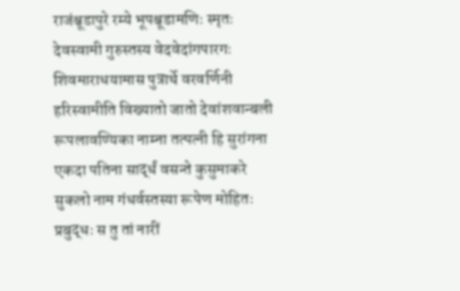राजंश्चूडापुरे रम्ये भूपश्चूडामणिः स्मृतः
देवस्वामी गुरुस्तस्य वेदवेदांगपारगः
शिवमाराधयामास पुत्रार्थे वरवर्णिनी
हरिस्वामीति विख्यातो जातो देवांशवान्बली
रूपलावण्यिका नाम्ना तत्पत्नी हि सुरांगना
एकदा पतिना सार्द्धं वसन्ते कुसुमाकरे
सुकलो नाम गंधर्वस्तस्या रूपेण मोहितः
प्रबुद्धः स तु तां नारीं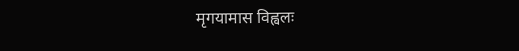मृगयामास विह्वलः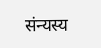संन्यस्य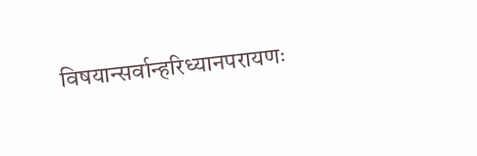विषयान्सर्वान्हरिध्यानपरायणः